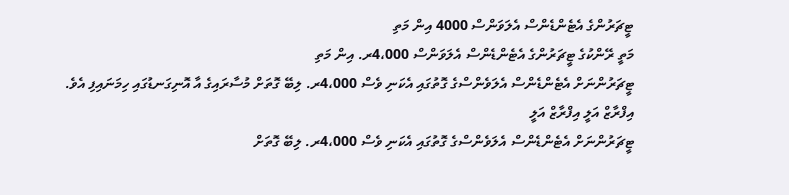ޓީޗަރުންގެ އެޓެންޑެންސް އެލަވަންސް 4000 އިން މަތި
މަތީ ރޭންކުގެ ޓީޗަރުންގެ އެޓެންޑެންސް އެލަވަންސް 4،000ރ. އިން މަތި
ޓީޗަރުންނަށް އެޓެންޑެންސް އެލަވެންސްގެ ގޮތުގައި އެކަނި ވެސް 4،000ރ. ލިބޭ ގޮތަށް މުސާރައިގެ އާ އޮނިގަނޑުގައި ހިމަނައިފި އެވެ.
އިފްރާޒް އަލީ އިފްރާޒް އަލީ
ޓީޗަރުންނަށް އެޓެންޑެންސް އެލަވެންސްގެ ގޮތުގައި އެކަނި ވެސް 4،000ރ. ލިބޭ ގޮތަށް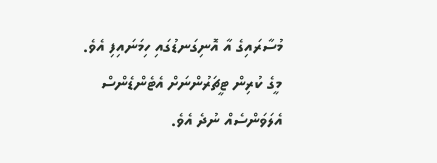މުސާރައިގެ އާ އޮނިގަނޑުގައި ހިމަނައިފި އެވެ.
މީގެ ކުރިން ޓީޗަރުންނަށް އެޓެންޑެންސް އެލަވަންސެއް ނުދެ އެވެ.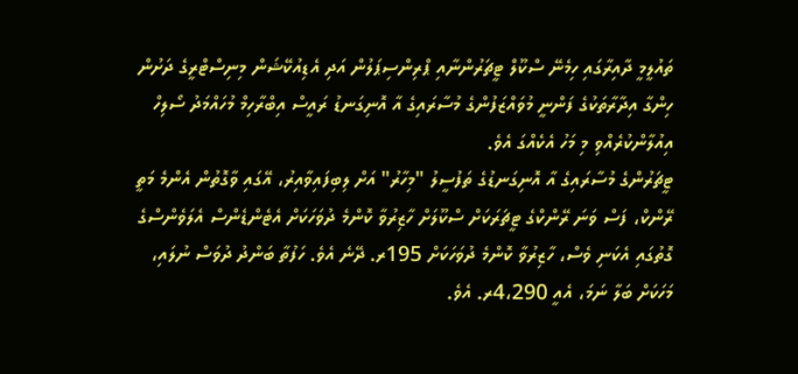ތައުލީމީ ދާއިރާގައި ހިމެނޭ ސްކޫލް ޓީޗަރުންނާއި ޕްރިންސިޕަލުން އަދި އެޑިއުކޭޝަން މިނިސްޓްރީގެ ދަށުން ހިންގާ އިދާރާތަކުގެ ފަންނީ މުވައްޒަފުންގެ މުސާރައިގެ އާ އޮނިގަނޑު ރައީސް އިބްރާހިމް މުހައްމަދު ސޯލިހް އިއުލާންކުރެއްވި މި މަހު އެކެއްގަ އެވެ.
ޓީޗަރުންގެ މުސާރައިގެ އާ އޮނިގަނޑުގެ ތަފުސީލު "މިހާރު" އަށް ލިބިފައިވާއިރު، އޭގައި ވާގޮތުން އެންމެ މަތީ ރޭންކް، ފަސް ވަނަ ރޭންކްގެ ޓީޗަރަކަށް ސްކޫލަށް ހާޒިރުވާ ކޮންމެ ދުވަހަކަށް އެޓެންޑެންސް އެލަވެންސްގެ ގޮތުގައި އެކަނި ވެސް، ހާޒިރުވާ ކޮންމެ ދުވަހަކަށް 195ރ. ދޭނެ އެވެ. ހަފުތާ ބަންދު ދުވަސް ނުލައި، މަހަކަށް ބަލާ ނަމަ، އެއީ 4،290ރ. އެވެ.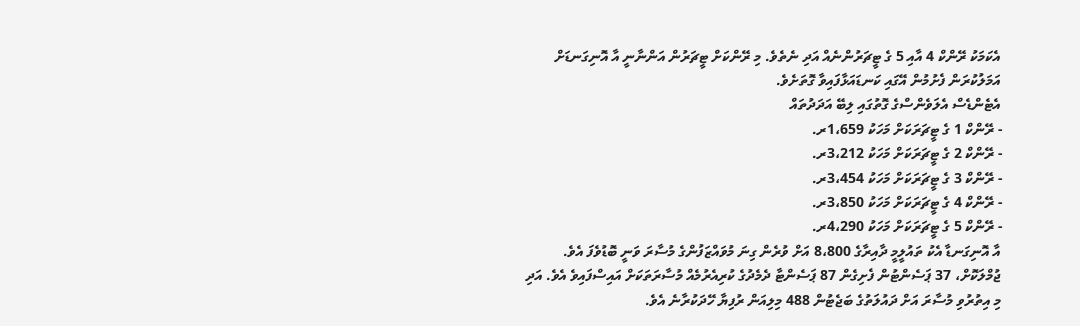އެކަމަކު ރޭންކް 4 އާއި 5 ގެ ޓީޗަރުންނެއް އަދި ނެތެވެ. މި ރޭންކަށް ޓީޗަރުން އަންނާނީ އާ އޮނިގަނޑަށް އަމަލުކުރަން ފެށުމުން އޭގައި ކަނޑައަޅާފައިވާ ގޮތަށެވެ.
އެޓެންޑެސް އެލަވެންސްގެ ގޮތުގައި ލިބޭ އަދަދުތައް
- ރޭންކް 1 ގެ ޓީޗަރަކަށް މަހަކު 1،659ރ.
- ރޭންކް 2 ގެ ޓީޗަރަކަށް މަހަކު 3،212ރ.
- ރޭންކް 3 ގެ ޓީޗަރަކަށް މަހަކު 3،454ރ.
- ރޭންކް 4 ގެ ޓީޗަރަކަށް މަހަކު 3،850ރ.
- ރޭންކް 5 ގެ ޓީޗަރަކަށް މަހަކު 4،290ރ.
އާ އޮނިގަނޑާ އެކު ތައުލީމީ ދާއިރާގެ 8،800 އަށް ވުރެން ގިނަ މުވައްޒަފުންގެ މުސާރަ ވަނީ ބޮޑުވެފަ އެވެ. ޖުމްލަކޮށް، 37 ޕަސެންޓުން ފެށިގެން 87 ޕަސެންޓާ ދެމެދުގެ ކުރިއެރުމެއް މުސާރަތަކަށް އައިސްފައިވެ އެވެ. އަދި މި އިތުރުވި މުސާރަ އަށް ދައުލަތުގެ ބަޖެޓުން 488 މިލިއަން ރުފިޔާ ހޭދަކުރާނެ އެވެ.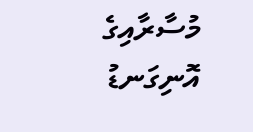މުސާރާއިގެ އޮނިގަނޑު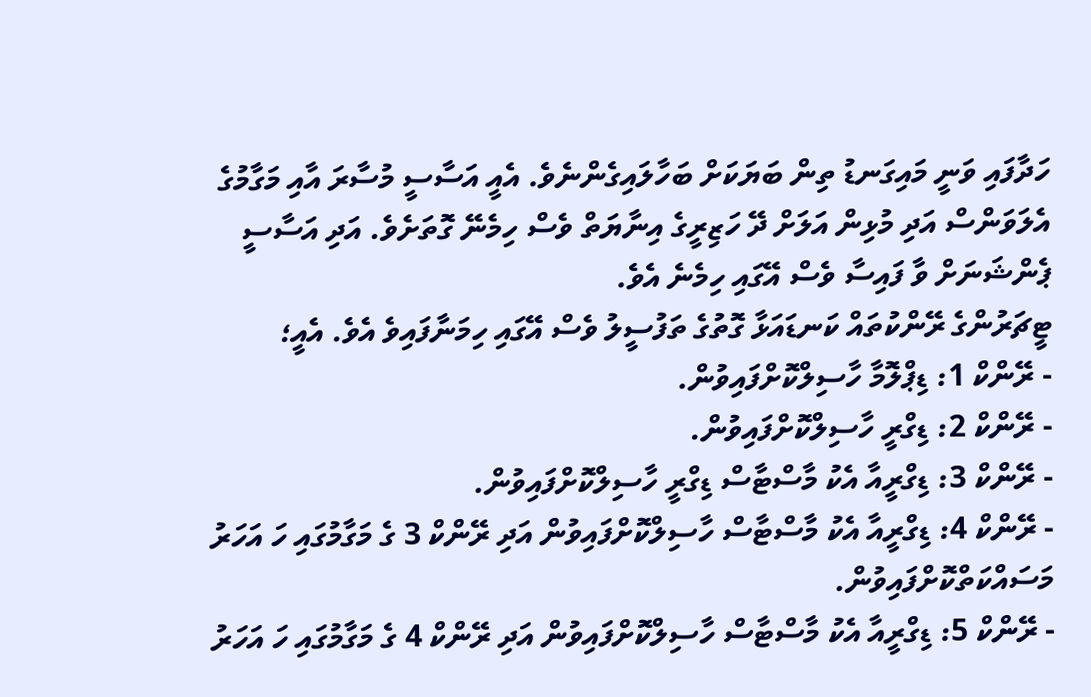ހަދާފައި ވަނީ މައިގަނޑު ތިން ބަޔަކަށް ބަހާލައިގެންނެވެ. އެއީ އަސާސީ މުސާރަ އާއި މަގާމުގެ އެލަވަންސް އަދި މުޅިން އަލަށް ދޭ ހަޒިރީގެ އިނާޔަތް ވެސް ހިމެނޭ ގޮތަށެވެ. އަދި އަސާސީ ޕެންޝަނަށް ވާ ފައިސާ ވެސް އޭގައި ހިމެނެ އެވެ.
ޓީޗަރުންގެ ރޭންކުތައް ކަނޑައަޅާ ގޮތުގެ ތަފުސީލު ވެސް އޭގައި ހިމަނާފައިވެ އެވެ. އެއީ؛
- ރޭންކް 1: ޑިޕްލޮމާ ހާސިލްކޮށްފައިވުން.
- ރޭންކް 2: ޑިގްރީ ހާސިލްކޮށްފައިވުން.
- ރޭންކް 3: ޑިގްރީއާ އެކު މާސްޓާސް ޑިގްރީ ހާސިލްކޮށްފައިވުން.
- ރޭންކް 4: ޑިގްރީއާ އެކު މާސްޓާސް ހާސިލްކޮށްފައިވުން އަދި ރޭންކް 3 ގެ މަގާމުގައި ހަ އަހަރު މަސައްކަތްކޮށްފައިވުން.
- ރޭންކް 5: ޑިގްރީއާ އެކު މާސްޓާސް ހާސިލްކޮށްފައިވުން އަދި ރޭންކް 4 ގެ މަގާމުގައި ހަ އަހަރު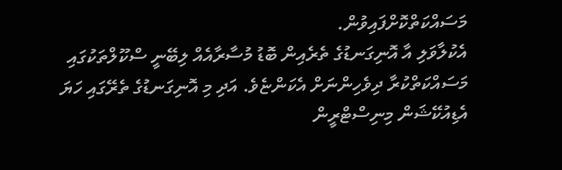މަސައްކަތްކޮށްފައިވުން.
އެކުލާވަލި އާ އޮނިގަނޑުގެ ތެރެއިން ބޮޑު މުސާރާއެއް ލިބޭނީ ސްކޫލްތަކުގައި މަސައްކަތްކުރާ ދިވެހިންނަށް އެކަންޏެވެ. އަދި މި އޮނިގަނޑުގެ ތެރޭގައި ހަޔަ އެޑިއުކޭޝަން މިނިސްޓްރީން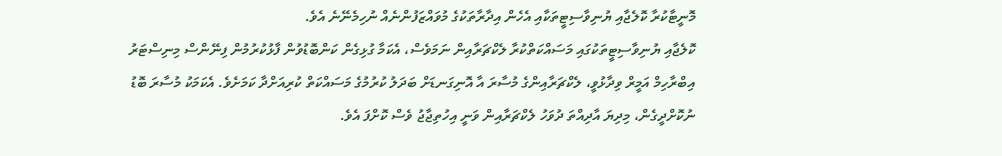މޮނީޓާކުރާ ކޮލެޖާއި ޔުނިވާސިޓީތަކާއި އެހެން އިދާރާތަކުގެ މުވައްޒަފުންނެއް ނުހިމެނޭނެ އެވެ.
ކޮލެޖާއި ޔުނިވާސިޓީތަކުގައި މަސައްކަތްކުރާ ލެކްޗަރާއިން ނަމަވެސް، އެކަމާ ގުޅިގެން ކަންބޮޑުވުން ފާޅުކުރުމުން ފިނޭންސް މިނިސްޓަރު އިބްރާހިމް އަމީރް ވިދާޅުވީ، ލެކްޗަރާއިންގެ މުސާރަ އާ އޮނިގަނޑަށް ބަދަލު ކުރުމުގެ މަސައްކަތް ކުރިއަށްދާ ކަމަށެވެ. އެކަމަކު މުސާރަ ބޮޑު ނުކޮށްދީގެން، މިދިޔަ އާދިއްތަ ދުވަހު ލެކްޗަރާއިން ވަނީ އިހުތިޖާޖު ވެސް ކޮށްފަ އެވެ.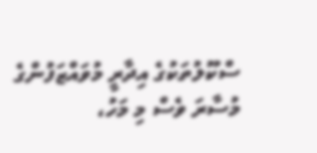ސްކޫލުތަކުގެ އިދާރީ މުވައްޒަފުންގެ މުސާރަ ވެސް މި މަހު،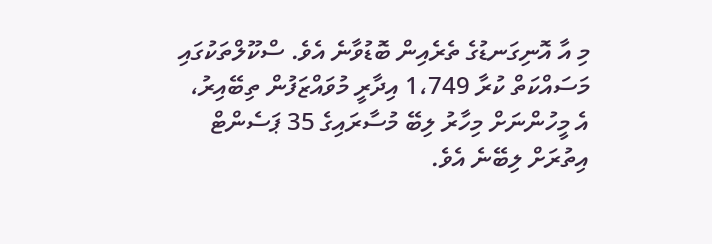މި އާ އޮނިގަނޑުގެ ތެރެއިން ބޮޑުވާނެ އެވެ. ސްކޫލްތަކުގައި މަސައްކަތް ކުރާ 1،749 އިދާރީ މުވައްޒަފުން ތިބޭއިރު، އެ މީހުންނަށް މިހާރު ލިބޭ މުސާރައިގެ 35 ޕަސެންޓް އިތުރަށް ލިބޭނެ އެވެ.